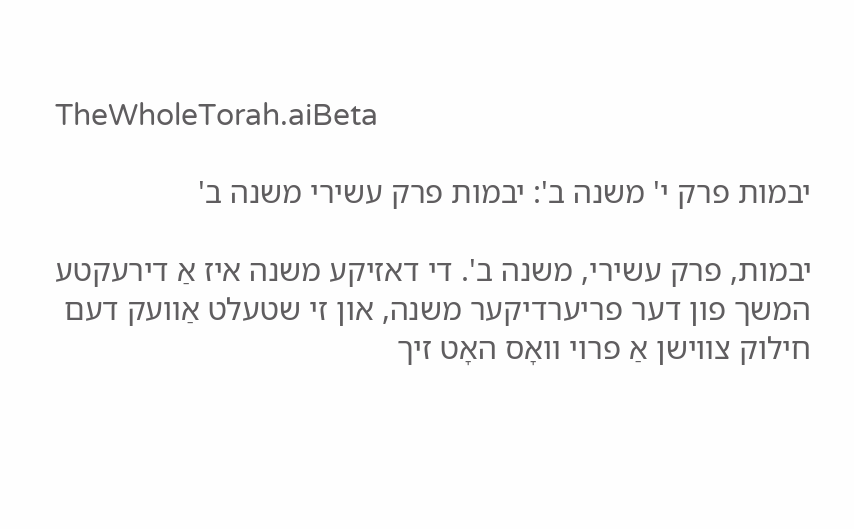TheWholeTorah.aiBeta

יבמות פרק י' משנה ב': יבמות פרק עשירי משנה ב'

יבמות, פרק עשירי, משנה ב'. די דאזיקע משנה איז אַ דירעקטע המשך פון דער פריערדיקער משנה, און זי שטעלט אַװעק דעם חילוק צװישן אַ פרוי װאָס האָט זיך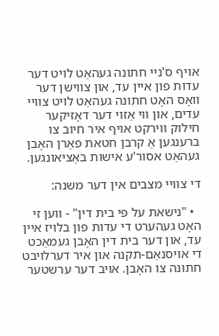אויף ס'נײ חתונה געהאַט לויט דער עדות פון איין עד, און צװישן דער װאָס האָט חתונה געהאַט לויט צװיי עדים, און װי אַזוי דער דאָזיקער חילוק װירקט אויף איר חיוב צו ברענגען אַ קרבן חטאת פאַרן האָבן געהאַט אסור'ע אישות באַציאונגען.

די צװיי מצבים אין דער משנה:

  • "נישאת על פי בית דין" - װען זי האָט געהערט די עדות פון בלויז איין עד, און דער בית דין האָבן געמאַכט די אויסנאַם-תקנה און איר דערלויבט חתונה צו האָבן. אויב דער ערשטער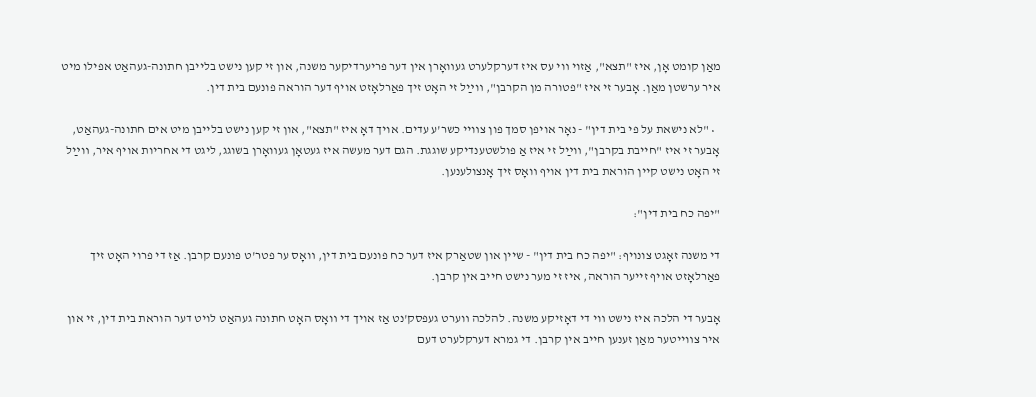מאַן קומט אָן, איז "תצא", אַזוי װי עס איז דערקלערט געװאָרן אין דער פריערדיקער משנה, און זי קען נישט בלייבן חתונה-געהאַט אפילו מיט איר ערשטן מאַן. אָבער זי איז "פטורה מן הקרבן", װײַל זי האָט זיך פאַרלאָזט אויף דער הוראה פונעם בית דין.

  • "לא נישאת על פי בית דין" - נאָר אויפן סמך פון צװיי כשר'ע עדים. אויך דאָ איז "תצא", און זי קען נישט בלייבן מיט אים חתונה-געהאַט, אָבער זי איז "חייבת בקרבן", װײַל זי איז אַ פולשטענדיקע שוגגת. הגם דער מעשה איז געטאָן געװאָרן בשוגג, ליגט די אחריות אויף איר, װײַל זי האָט נישט קיין הוראת בית דין אויף װאָס זיך אָנצולענען.

"יפה כח בית דין":

די משנה זאָגט צונויף: "יפה כח בית דין" - שיין און שטאַרק איז דער כח פונעם בית דין, װאָס ער פטר'ט פונעם קרבן. אַז די פרוי האָט זיך פאַרלאָזט אויף זייער הוראה, איז זי מער נישט חייב אין קרבן.

אָבער די הלכה איז נישט װי די דאָזיקע משנה. להלכה װערט געפסק'נט אַז אויך די װאָס האָט חתונה געהאַט לויט דער הוראת בית דין, זי און איר צװייטער מאַן זענען חייב אין קרבן. די גמרא דערקלערט דעם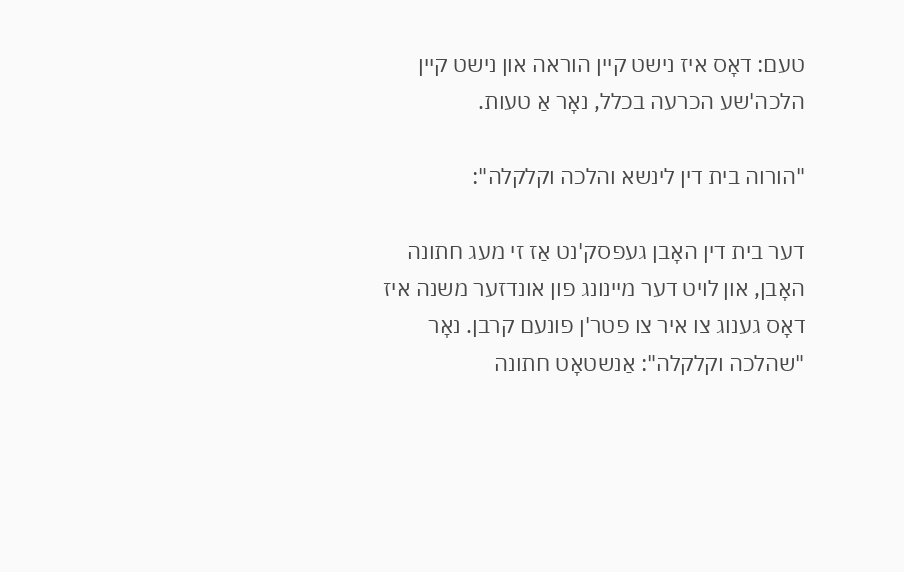טעם: דאָס איז נישט קיין הוראה און נישט קיין הלכה'שע הכרעה בכלל, נאָר אַ טעות.

"הורוה בית דין לינשא והלכה וקלקלה":

דער בית דין האָבן געפסק'נט אַז זי מעג חתונה האָבן, און לויט דער מיינונג פון אונדזער משנה איז דאָס גענוג צו איר צו פטר'ן פונעם קרבן. נאָר "שהלכה וקלקלה": אַנשטאָט חתונה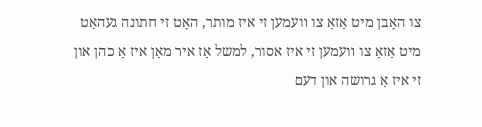צו האָבן מיט אַזאַ צו װעמען זי איז מותר, האָט זי חתונה געהאַט מיט אַזאַ צו װעמען זי איז אסור, למשל אַז איר מאַן איז אַ כהן און זי איז אַ גרושה און דעם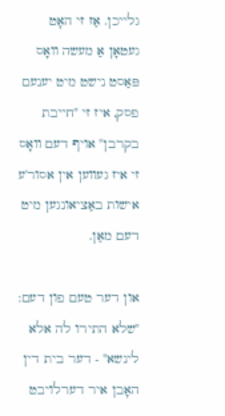גלייכן. אַז זי האָט געטאָן אַ מעשה װאָס פּאַסט נישט מיט יענעם פסק, איז זי "חייבת בקרבן" אויף דעם װאָס זי איז געװען אין אסור'ע אישות באַציאונגען מיט דעם מאַן.

און דער טעם פון דעם: "שלא התירו לה אלא לינשא" - דער בית דין האָבן איר דערלויבט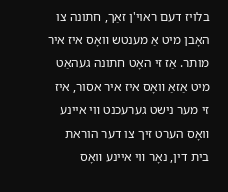בלויז דעם ראוי'ן זאַך, חתונה צו האָבן מיט אַ מענטש װאָס איז איר מותר. אַז זי האָט חתונה געהאַט מיט אַזאַ װאָס איז איר אסור, איז זי מער נישט גערעכנט װי איינע װאָס הערט זיך צו דער הוראת בית דין, נאָר װי איינע װאָס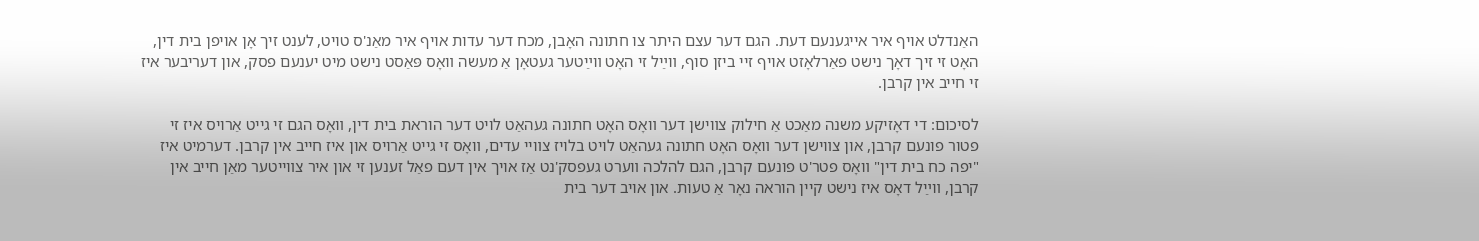האַנדלט אויף איר אייגענעם דעת. הגם דער עצם היתר צו חתונה האָבן, מכח דער עדות אויף איר מאַנ'ס טויט, לענט זיך אָן אויפן בית דין, האָט זי זיך דאָך נישט פאַרלאָזט אויף זיי ביזן סוף, װײַל זי האָט װײַטער געטאָן אַ מעשה װאָס פּאַסט נישט מיט יענעם פסק, און דעריבער איז זי חייב אין קרבן.

לסיכום: די דאָזיקע משנה מאַכט אַ חילוק צװישן דער װאָס האָט חתונה געהאַט לויט דער הוראת בית דין, װאָס הגם זי גייט אַרויס איז זי פטור פונעם קרבן, און צװישן דער װאָס האָט חתונה געהאַט לויט בלויז צװיי עדים, װאָס זי גייט אַרויס און איז חייב אין קרבן. דערמיט איז "יפה כח בית דין" װאָס פטר'ט פונעם קרבן, הגם להלכה װערט געפסק'נט אַז אויך אין דעם פאַל זענען זי און איר צװייטער מאַן חייב אין קרבן, װײַל דאָס איז נישט קיין הוראה נאָר אַ טעות. און אויב דער בית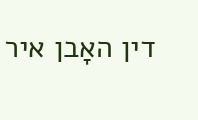דין האָבן איר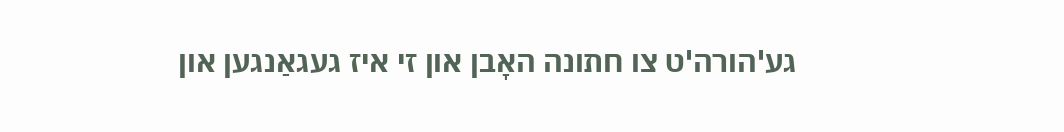גע'הורה'ט צו חתונה האָבן און זי איז געגאַנגען און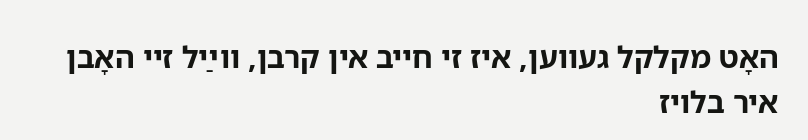האָט מקלקל געװען, איז זי חייב אין קרבן, װײַל זיי האָבן איר בלויז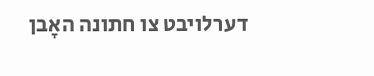דערלויבט צו חתונה האָבן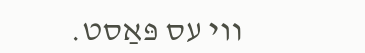װי עס פּאַסט.